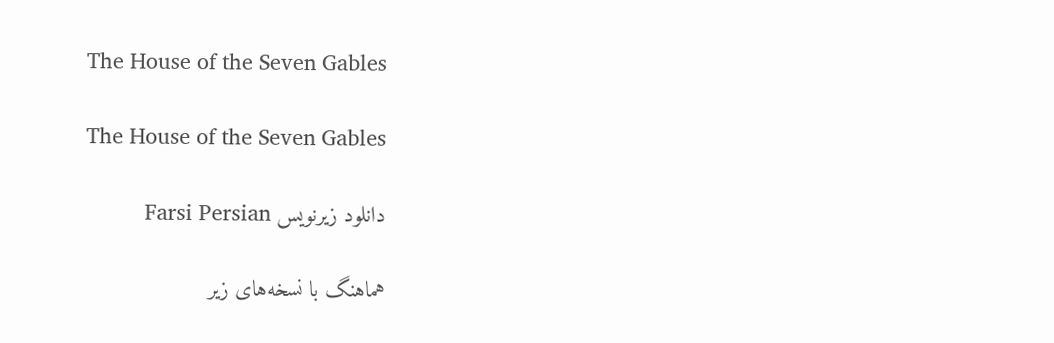The House of the Seven Gables

The House of the Seven Gables

دانلود زیرنویس Farsi Persian

هماهنگ با نسخه‌های زیر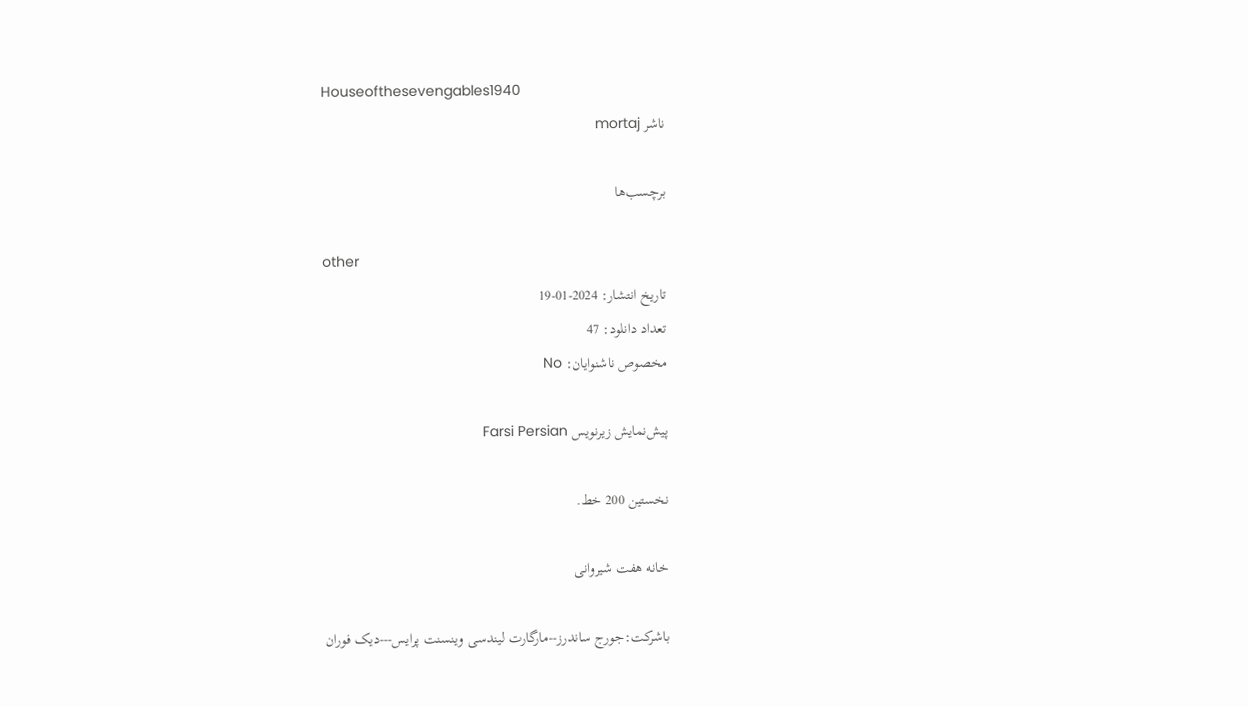Houseofthesevengables1940
ناشر mortaj

برچسب‌ها

other
تاریخ انتشار: 2024-01-19
تعداد دانلود: 47
مخصوص ناشنوایان: No

پیش‌نمایش زیرنویس Farsi Persian

نخستین 200 خط.

خانه هفت شیروانی

باشرکت:جورج ساندرز--مارگارت لیندسی وینسنت پرایس---دیک فوران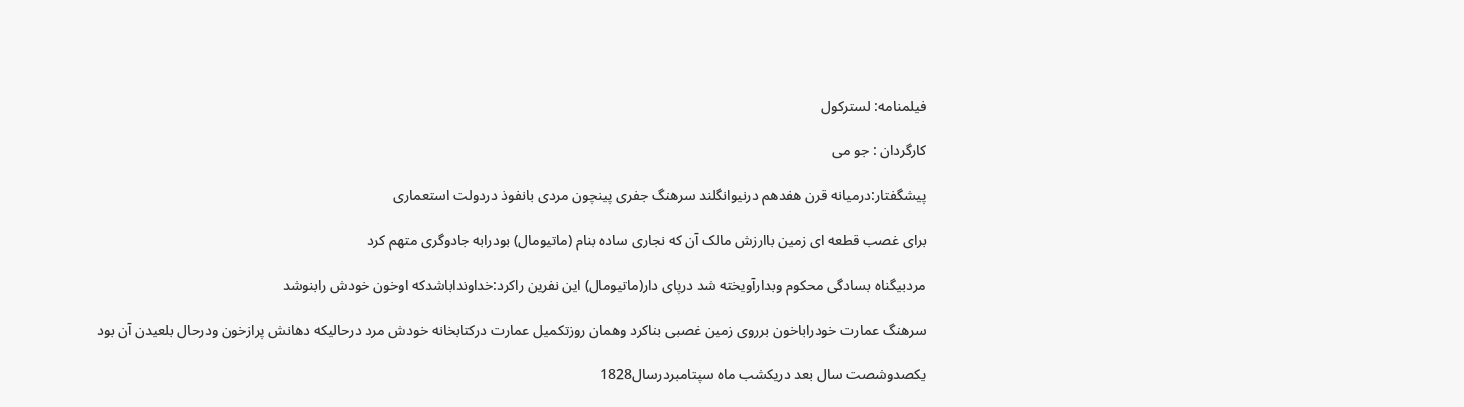فیلمنامه: لسترکول

کارگردان : جو می

پیشگفتار:درمیانه قرن هفدهم درنیوانگلند سرهنگ جفری پینچون مردی بانفوذ دردولت استعماری

برای غصب قطعه ای زمین باارزش مالک آن که نجاری ساده بنام (ماتیومال) بودرابه جادوگری متهم کرد

مردبیگناه بسادگی محکوم وبدارآویخته شد درپای دار(ماتیومال) این نفرین راکرد:خداونداباشدکه اوخون خودش رابنوشد

سرهنگ عمارت خودراباخون برروی زمین غصبی بناکرد وهمان روزتکمیل عمارت درکتابخانه خودش مرد درحالیکه دهانش پرازخون ودرحال بلعیدن آن بود

یکصدوشصت سال بعد دریکشب ماه سپتامبردرسال1828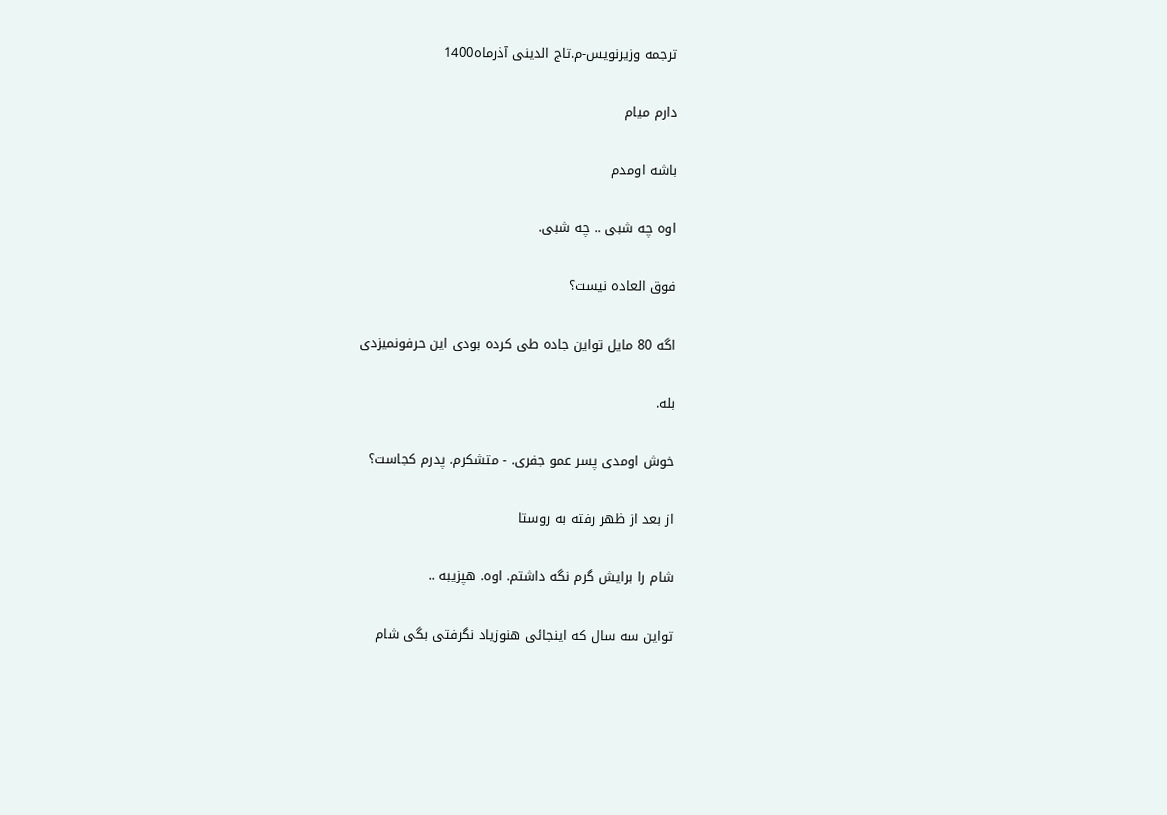ترجمه وزیرنویس-م.تاج الدینی آذرماه1400

دارم میام

باشه اومدم

اوه چه شبی .. چه شبی.

فوق العاده نیست؟

اگه 80 مایل تواین جاده طی کرده بودی این حرفونمیزدی

بله.

خوش اومدی پسر عمو جفری. - متشکرم. پدرم کجاست؟

از بعد از ظهر رفته به روستا

شام را برایش گرم نگه داشتم. اوه. هپزیبه ..

تواین سه سال که اینجائی هنوزیاد نگرفتی بگی شام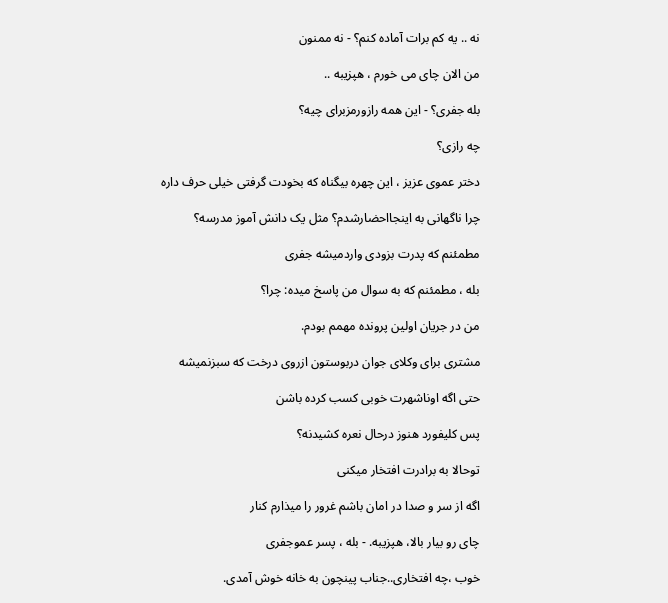نه .. یه کم برات آماده کنم؟ - نه ممنون

من الان چای می خورم ، هپزیبه ..

بله جفری؟ - این همه رازورمزبرای چیه؟

چه رازی؟

دختر عموی عزیز ، این چهره بیگناه که بخودت گرفتی خیلی حرف داره

چرا ناگهانی به اینجااحضارشدم؟ مثل یک دانش آموز مدرسه؟

مطمئنم که پدرت بزودی واردمیشه جفری

بله ، مطمئنم که به سوال من پاسخ میده: چرا؟

من در جریان اولین پرونده مهمم بودم.

مشتری برای وکلای جوان دربوستون ازروی درخت که سبزنمیشه

حتی اگه اوناشهرت خوبی کسب کرده باشن

پس کلیفورد هنوز درحال نعره کشیدنه؟

توحالا به برادرت افتخار میکنی

اگه از سر و صدا در امان باشم غرور را میذارم کنار

چای رو بیار بالا، هپزیبه. - بله ، پسر عموجفری

خوب ،چه افتخاری..جناب پینچون به خانه خوش آمدی.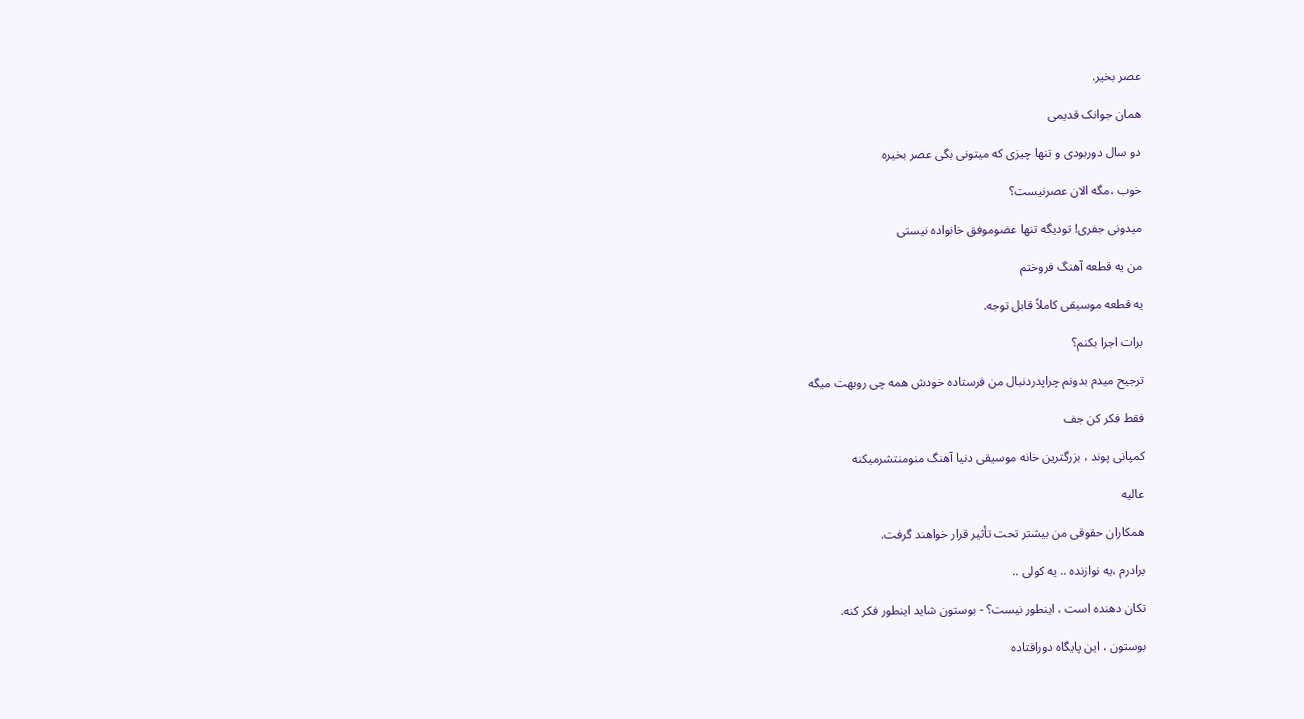عصر بخیر.

همان جوانک قدیمی

دو سال دوربودی و تنها چیزی که میتونی بگی عصر بخیره

خوب ،مگه الان عصرنیست؟

میدونی جفری! تودیگه تنها عضوموفق خانواده نیستی

من یه قطعه آهنگ فروختم

یه قطعه موسیقی کاملاً قابل توجه.

برات اجرا بکنم؟

ترجیح میدم بدونم چراپدردنبال من فرستاده خودش همه چی روبهت میگه

فقط فکر کن جف

کمپانی پوند ، بزرگترین خانه موسیقی دنیا آهنگ منومنتشرمیکنه

عالیه

همکاران حقوقی من بیشتر تحت تأثیر قرار خواهند گرفت.

برادرم ،یه نوازنده .. یه کولی ..

تکان دهنده است ، اینطور نیست؟ - بوستون شاید اینطور فکر کنه.

بوستون ، این پایگاه دورافتاده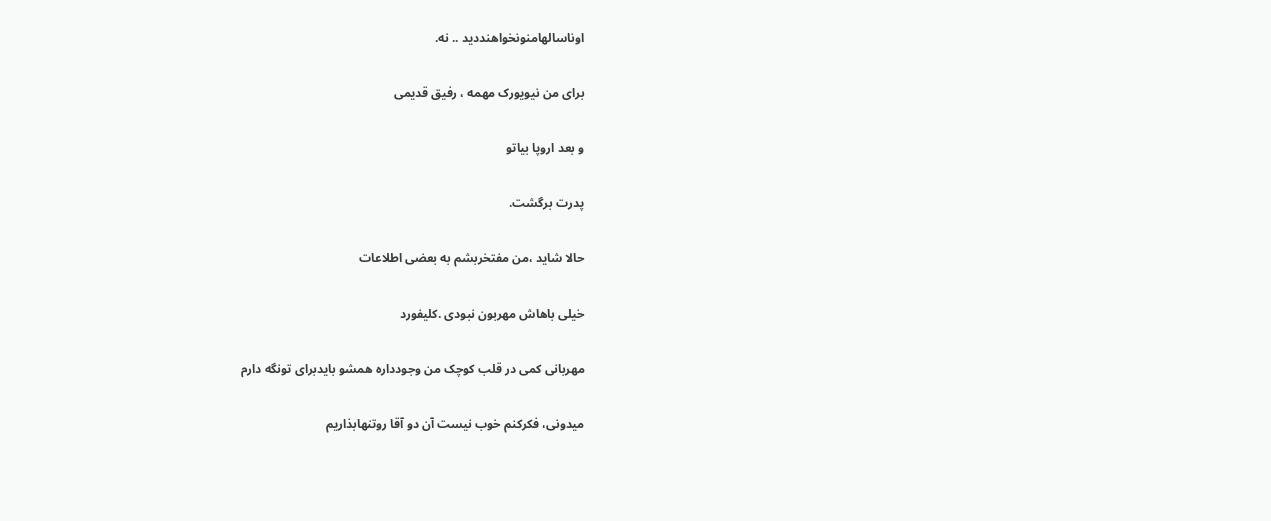اوناسالهامنونخواهنددید .. نه.

برای من نیویورک مهمه ، رفیق قدیمی

و بعد اروپا بیاتو

پدرت برگشت.

حالا شاید ،من مفتخربشم به بعضی اطلاعات

خیلی باهاش مهربون نبودی .کلیفورد

مهربانی کمی در قلب کوچک من وجودداره همشو بایدبرای تونگه دارم

میدونی، فکرکنم خوب نیست آن دو آقا روتنهابذاریم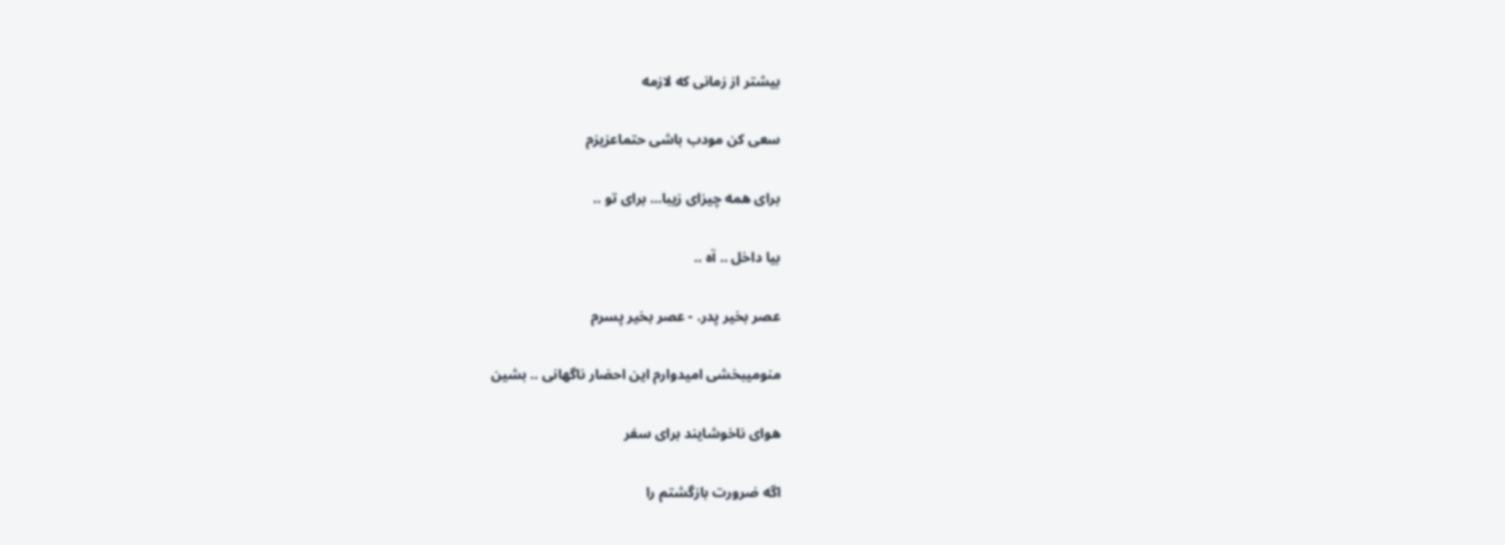بیشتر از زمانی که لازمه

سعی کن مودب باشی حتماعزیزم

برای همه چیزای زیبا... برای تو ..

بیا داخل .. آه ..

عصر بخیر پدر. - عصر بخیر پسرم

منومیبخشی امیدوارم این احضار ناگهانی .. بشین

هوای ناخوشایند برای سفر

اگه ضرورت بازگشتم را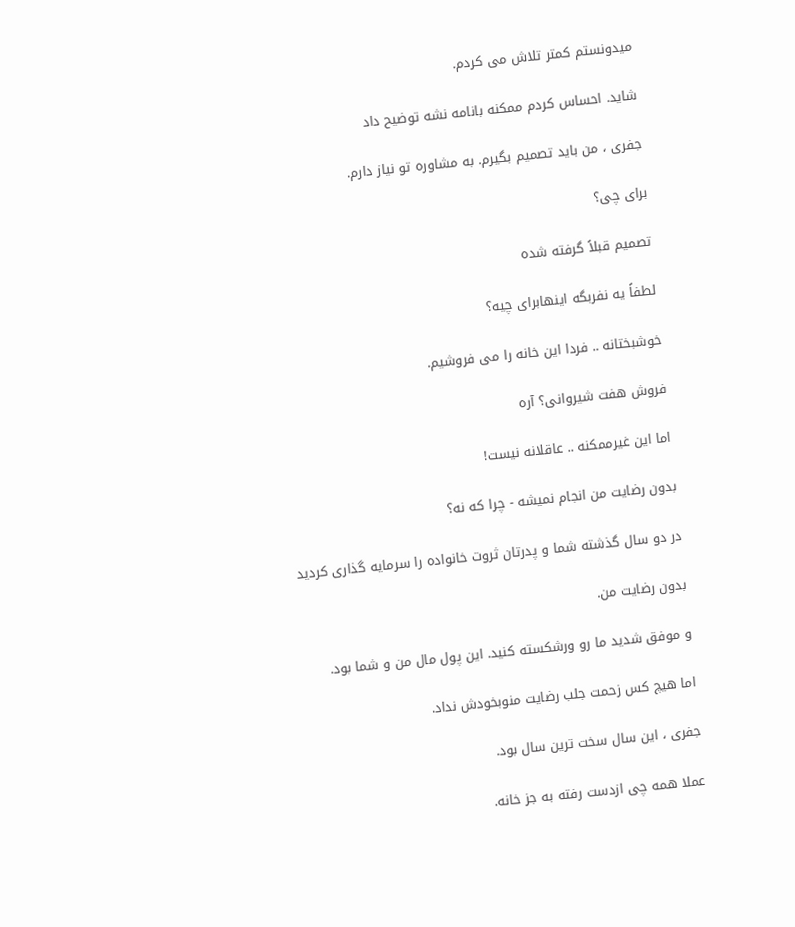میدونستم کمتر تلاش می کردم.

شاید. احساس کردم ممکنه بانامه نشه توضیح داد

جفری ، من باید تصمیم بگیرم. به مشاوره تو نیاز دارم.

برای چی؟

تصمیم قبلاً گرفته شده

لطفاً یه نفربگه اینهابرای چیه؟

خوشبختانه .. فردا این خانه را می فروشیم.

فروش هفت شیروانی؟ آره

اما این غیرممکنه .. عاقلانه نیست!

بدون رضایت من انجام نمیشه - چرا که نه؟

در دو سال گذشته شما و پدرتان ثروت خانواده را سرمایه گذاری کردید

بدون رضایت من.

و موفق شدید ما رو ورشکسته کنید. این پول مال من و شما بود.

اما هیچ کس زحمت جلب رضایت منوبخودش نداد.

جفری ، این سال سخت ترین سال بود.

عملا همه چی ازدست رفته به جز خانه.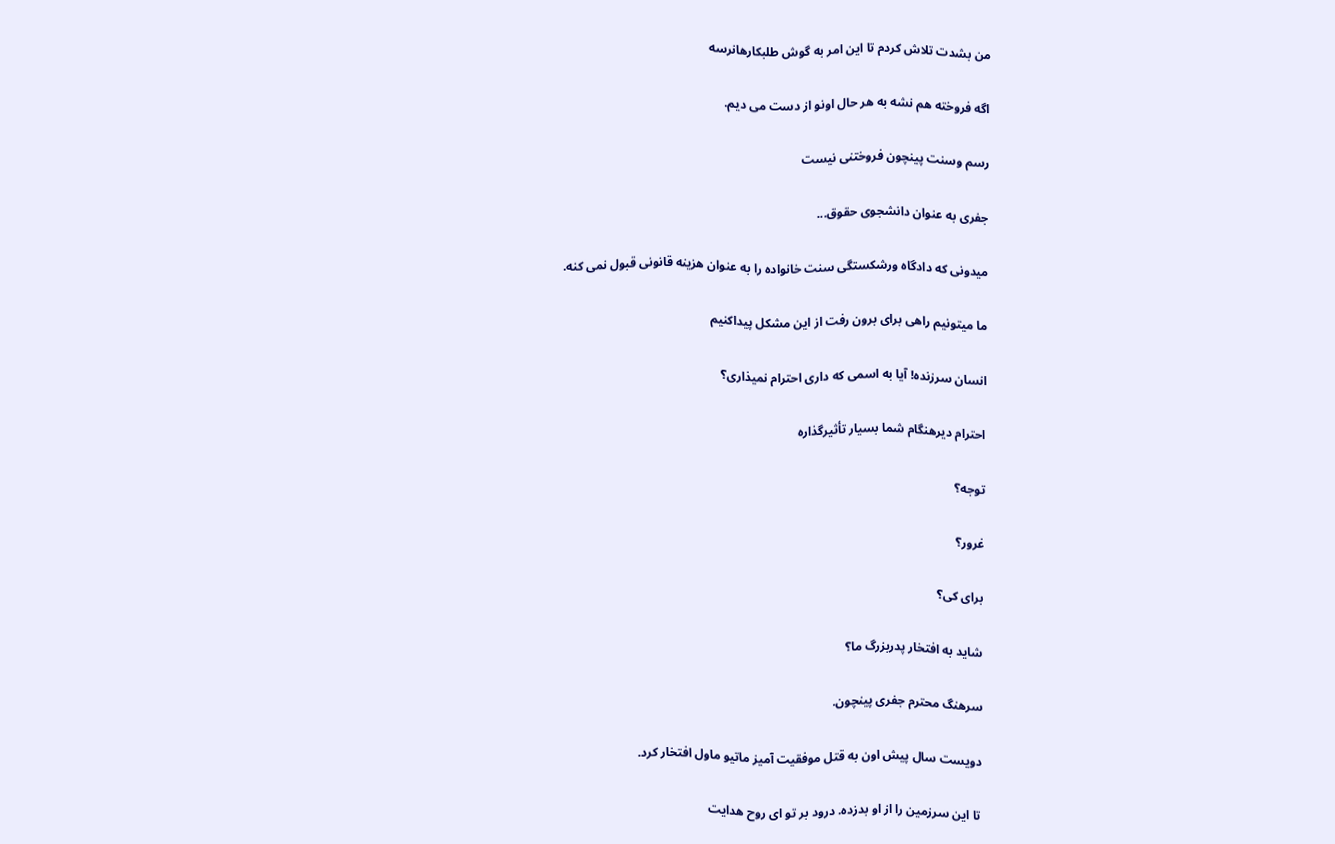من بشدت تلاش کردم تا این امر به گوش طلبکارهانرسه

اگه فروخته هم نشه به هر حال اونو از دست می دیم.

رسم وسنت پینچون فروختنی نیست

جفری به عنوان دانشجوی حقوق...

میدونی که دادگاه ورشکستگی سنت خانواده را به عنوان هزینه قانونی قبول نمی کنه.

ما میتونیم راهی برای برون رفت از این مشکل پیداکنیم

انسان سرزنده! آیا به اسمی که داری احترام نمیذاری؟

احترام دیرهنگام شما بسیار تأثیرگذاره

توجه؟

غرور؟

برای کی؟

شاید به افتخار پدربزرگ ما؟

سرهنگ محترم جفری پینچون.

دویست سال پیش اون به قتل موفقیت آمیز ماتیو ماول افتخار کرد.

تا این سرزمین را از او بدزده. درود بر تو ای روح هدایت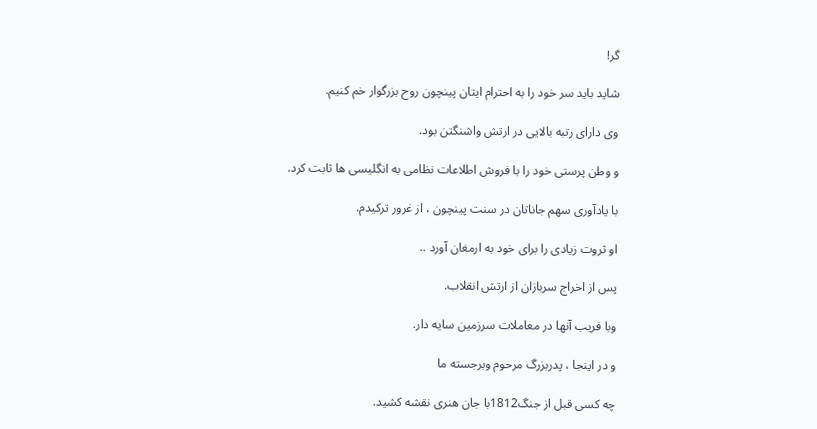گر!

شاید باید سر خود را به احترام ایتان پینچون روح بزرگوار خم کنیم.

وی دارای رتبه بالایی در ارتش واشنگتن بود.

و وطن پرستی خود را با فروش اطلاعات نظامی به انگلیسی ها ثابت کرد.

با یادآوری سهم جاناتان در سنت پینچون ، از غرور ترکیدم.

او ثروت زیادی را برای خود به ارمغان آورد ..

پس از اخراج سربازان از ارتش انقلاب.

وبا فریب آنها در معاملات سرزمین سایه دار.

و در اینجا ، پدربزرگ مرحوم وبرجسته ما

چه کسی قبل از جنگ1812با جان هنری نقشه کشید.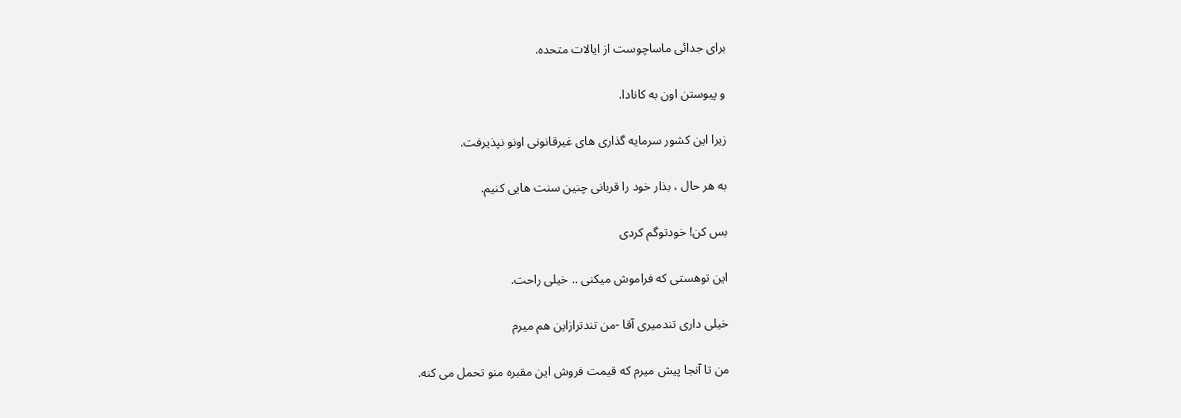برای جدائی ماساچوست از ایالات متحده.

و پیوستن اون به کانادا.

زیرا این کشور سرمایه گذاری های غیرقانونی اونو نپذیرفت.

به هر حال ، بذار خود را قربانی چنین سنت هایی کنیم.

بس کن! خودتوگم کردی

این توهستی که فراموش میکنی .. خیلی راحت.

خیلی داری تندمیری آقا -من تندترازاین هم میرم

من تا آنجا پیش میرم که قیمت فروش این مقبره منو تحمل می کنه.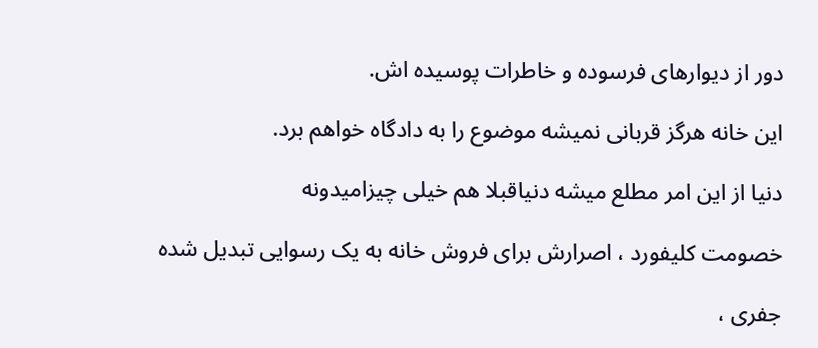دور از دیوارهای فرسوده و خاطرات پوسیده اش.

این خانه هرگز قربانی نمیشه موضوع را به دادگاه خواهم برد.

دنیا از این امر مطلع میشه دنیاقبلا هم خیلی چیزامیدونه

خصومت کلیفورد ، اصرارش برای فروش خانه به یک رسوایی تبدیل شده

جفری ،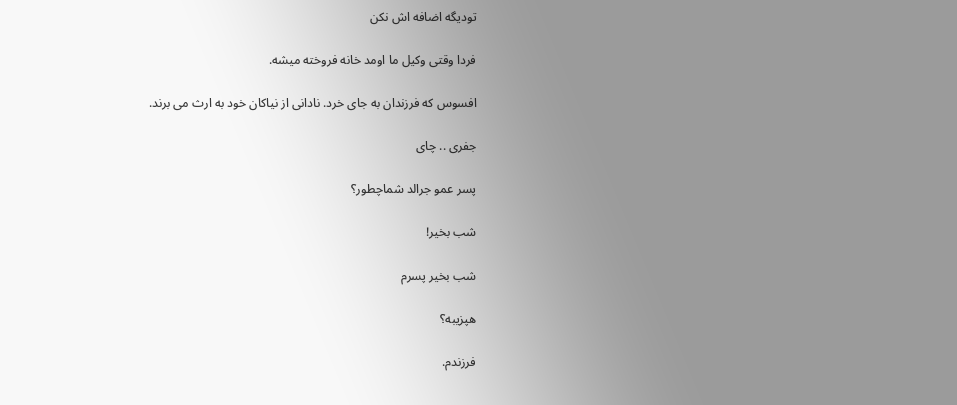تودیگه اضافه اش نکن

فردا وقتی وکیل ما اومد خانه فروخته میشه.

افسوس که فرزندان به جای خرد. نادانی از نیاکان خود به ارث می برند.

جفری .. چای

پسر عمو جرالد شماچطور؟

شب بخیر!

شب بخیر پسرم

هپزیبه؟

فرزندم.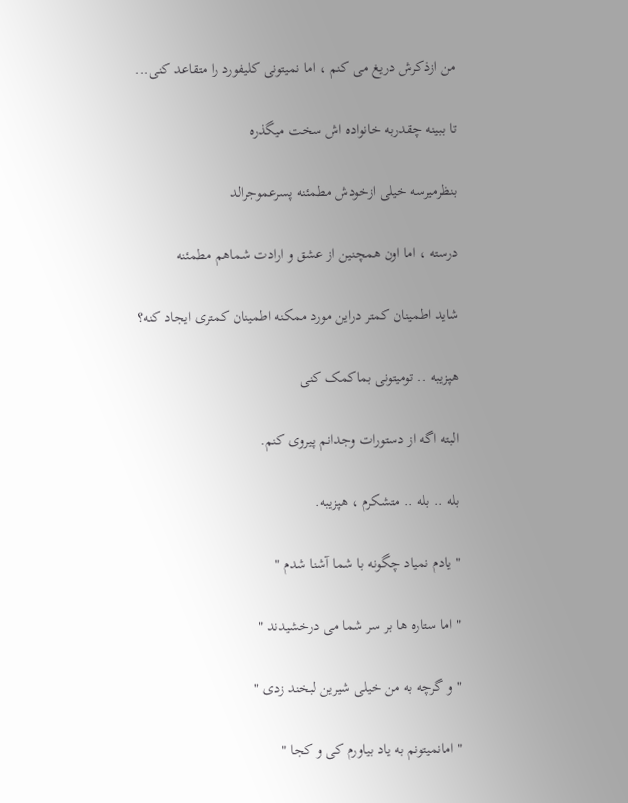من ازذکرش دریغ می کنم ، اما نمیتونی کلیفورد را متقاعد کنی...

تا ببینه چقدربه خانواده اش سخت میگذره

بنظرمیرسه خیلی ازخودش مطمئنه پسرعموجرالد

درسته ، اما اون همچنین از عشق و ارادت شماهم مطمئنه

شاید اطمینان کمتر دراین مورد ممکنه اطمینان کمتری ایجاد کنه؟

هپزیبه .. تومیتونی بماکمک کنی

البته اگه از دستورات وجدانم پیروی کنم.

بله .. بله .. متشکرم ، هپزیبه.

" یادم نمیاد چگونه با شما آشنا شدم "

" اما ستاره ها بر سر شما می درخشیدند "

" و گرچه به من خیلی شیرین لبخند زدی "

" امانمیتونم به یاد بیاورم کی و کجا "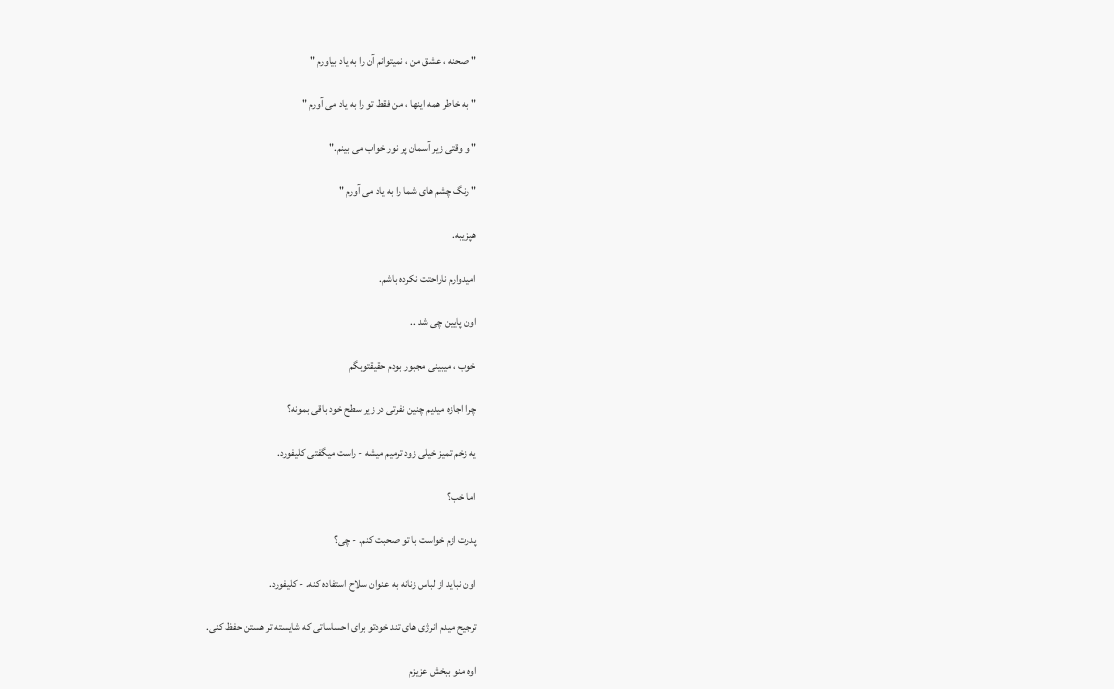" صحنه ، عشق من ، نمیتوانم آن را به یاد بیاورم "

" به خاطر همه اینها ، من فقط تو را به یاد می آورم "

" و وقتی زیر آسمان پر نور خواب می بینم."

" رنگ چشم های شما را به یاد می آورم "

هپزیبه.

امیدوارم ناراحتت نکرده باشم.

اون پایین چی شد ..

خوب ، میبینی مجبور بودم حقیقتوبگم

چرا اجازه میدیم چنین نفرتی در زیر سطح خود باقی بمونه؟

یه زخم تمیز خیلی زود ترمیم میشه - راست میگفتی کلیفورد.

اما خب؟

پدرت ازم خواست با تو صحبت کنم. - چی؟

اون نباید از لباس زنانه به عنوان سلاح استفاده کنه. - کلیفورد.

ترجیح میدم انرژی های تند خودتو برای احساساتی که شایسته تر هستن حفظ کنی.

اوه منو ببخش عزیزم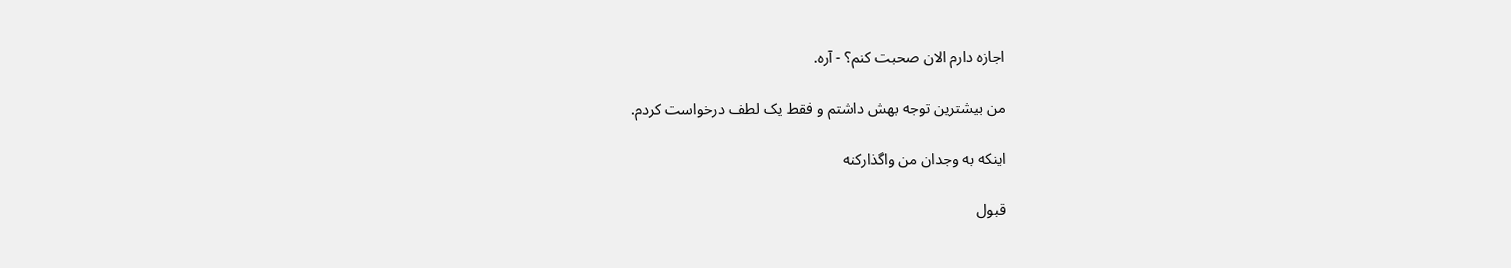اجازه دارم الان صحبت کنم؟ - آره.

من بیشترین توجه بهش داشتم و فقط یک لطف درخواست کردم.

اینکه به وجدان من واگذارکنه

قبول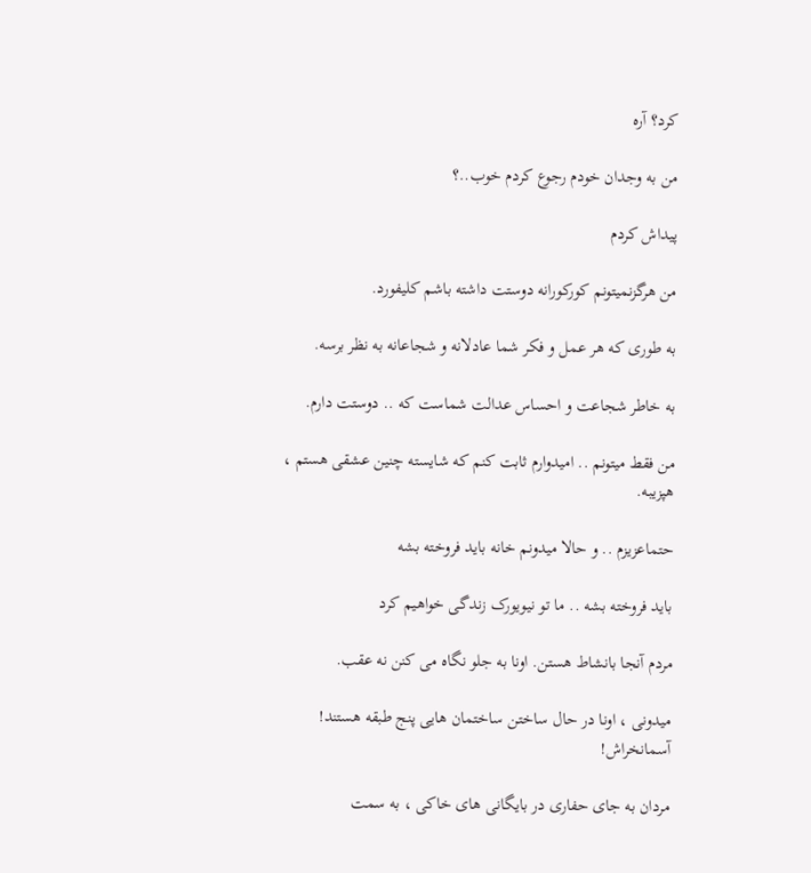کرد؟ آره

من به وجدان خودم رجوع کردم خوب..؟

پیداش کردم

من هرگزنمیتونم کورکورانه دوستت داشته باشم کلیفورد.

به طوری که هر عمل و فکر شما عادلانه و شجاعانه به نظر برسه.

به خاطر شجاعت و احساس عدالت شماست که .. دوستت دارم.

من فقط میتونم .. امیدوارم ثابت کنم که شایسته چنین عشقی هستم ، هپزیبه.

حتماعزیزم .. و حالا میدونم خانه باید فروخته بشه

باید فروخته بشه .. ما تو نیویورک زندگی خواهیم کرد

مردم آنجا بانشاط هستن. اونا به جلو نگاه می کنن نه عقب.

میدونی ، اونا در حال ساختن ساختمان هایی پنج طبقه هستند! آسمانخراش!

مردان به جای حفاری در بایگانی های خاکی ، به سمت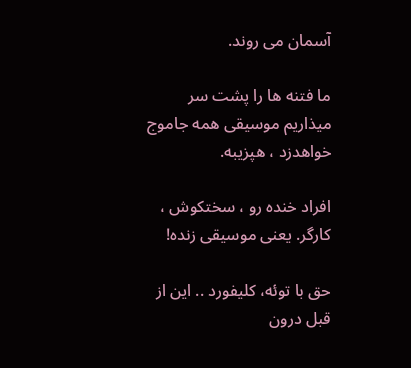آسمان می روند.

ما فتنه ها را پشت سر میذاریم موسیقی همه جاموج خواهدزد ، هپزیبه.

افراد خنده رو ، سختکوش ، کارگر. یعنی موسیقی زنده!

حق با توئه، کلیفورد .. این از قبل درون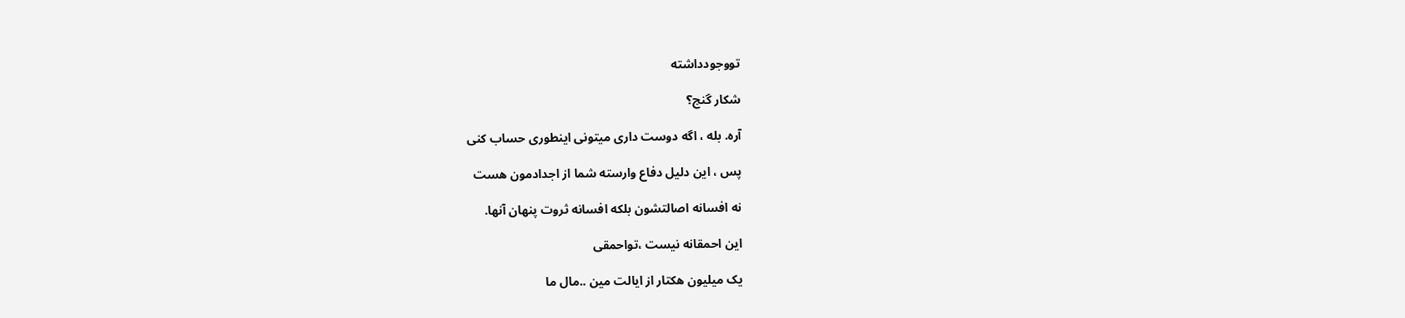تووجودداشته

شکار گنج؟

آره. بله ، اگه دوست داری میتونی اینطوری حساب کنی

پس ، این دلیل دفاع وارسته شما از اجدادمون هست

نه افسانه اصالتشون بلکه افسانه ثروت پنهان آنها.

این احمقانه نیست ،تواحمقی

یک میلیون هکتار از ایالت مین ..مال ما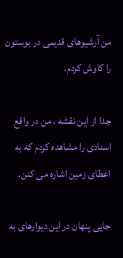من آرشیوهای قدیمی در بوستون را کاوش کردم.

جدا از این نقشه ، من در واقع اسنادی را مشاهده کردم که به اعطای زمین اشاره می کنن.

جایی پنهان در این دیوارهای به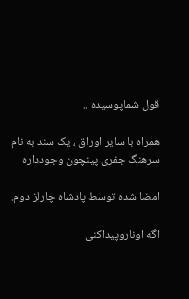قول شماپوسیده ..

همراه با سایر اوراق ، یک سند به نام سرهنگ جفری پینچون وجودداره

امضا شده توسط پادشاه چارلز دوم.

اگه اوناروپیداکنی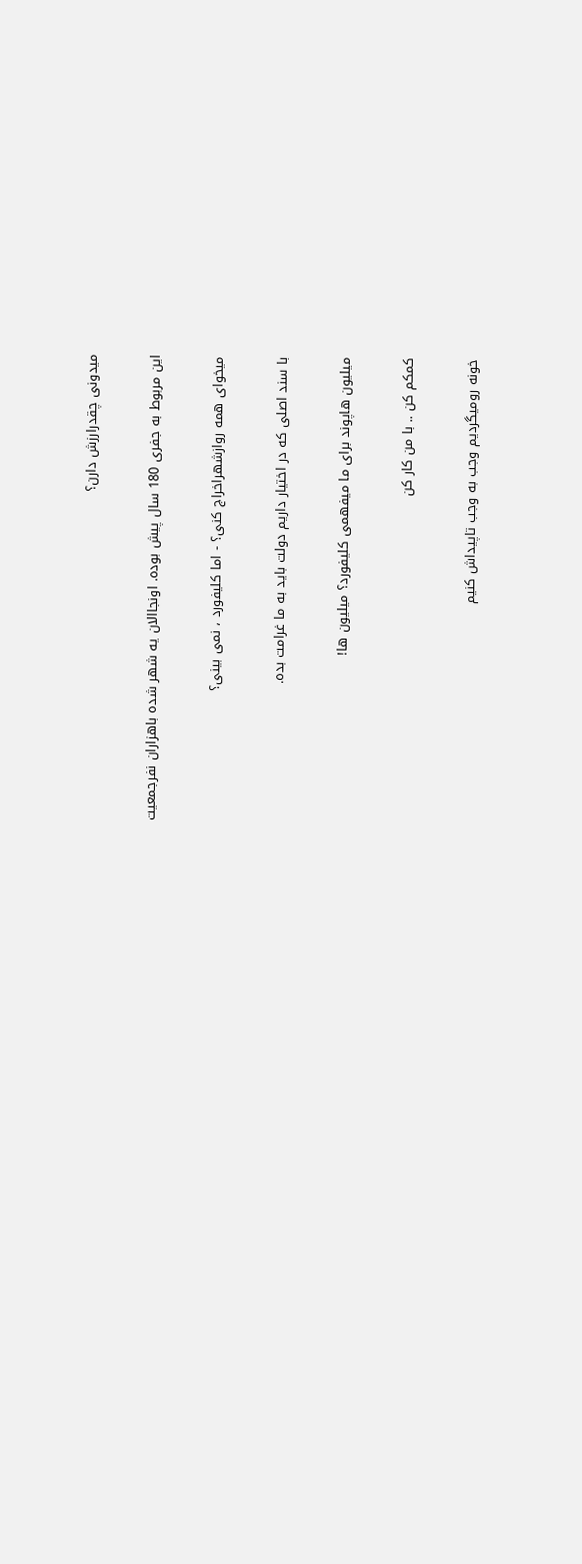میدونی چقدرارزش دارن؟

این مربوط به جفری 180 سال پیش بوده. اونجاالان یه شهر شده باهزاران نفرجمعیت

میخوای همه روازشهراخراج کنی؟ - اما کلیفورد ، نمی بینی؟

با سند اصلی که در اختیار داریم دولت باید به ما غرامت بده.

میلیون هاپوند برای ما میفهمی کلیفورد؟ میلیون ها!

کمکم کن .. با من کار کن

خونه رومیگردیم وجب به وجب تاپیداش کنیم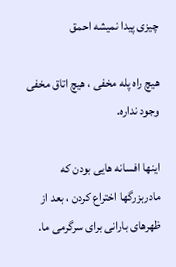چیزی پیدا نمیشه احمق

هیچ راه پله مخفی ، هیچ اتاق مخفی وجود نداره.

اینها افسانه هایی بودن که مادربزرگها اختراع کردن ، بعد از ظهرهای بارانی برای سرگرمی ما.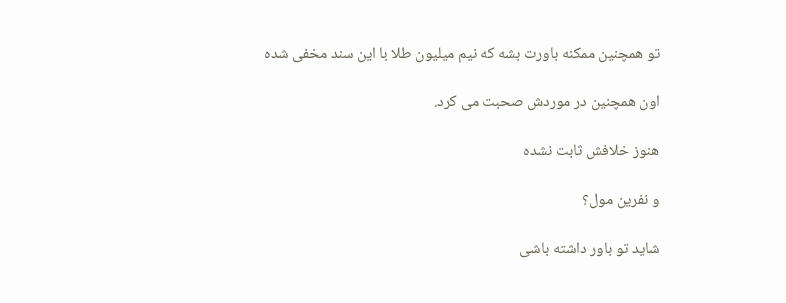تو همچنین ممکنه باورت بشه که نیم میلیون طلا با این سند مخفی شده

اون همچنین در موردش صحبت می کرد.

هنوز خلافش ثابت نشده

و نفرین مول؟

شاید تو باور داشته باشی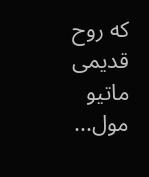که روح قدیمی ماتیو مول...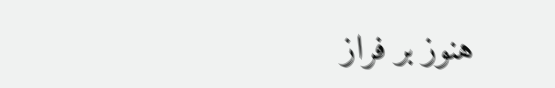هنوز بر فراز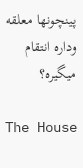پینچونها معلقه وداره انتقام میگیره؟

The House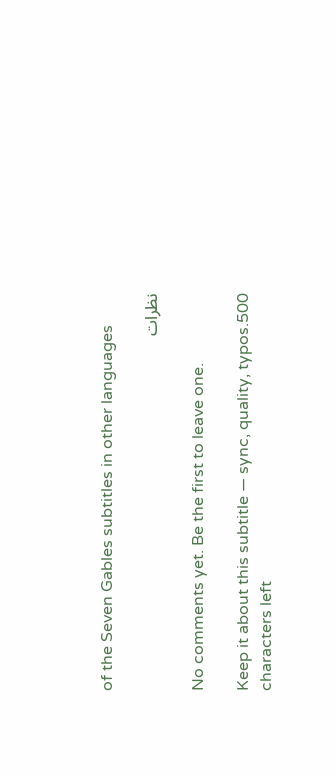of the Seven Gables subtitles in other languages

نظرات

No comments yet. Be the first to leave one.

Keep it about this subtitle — sync, quality, typos.500 characters left